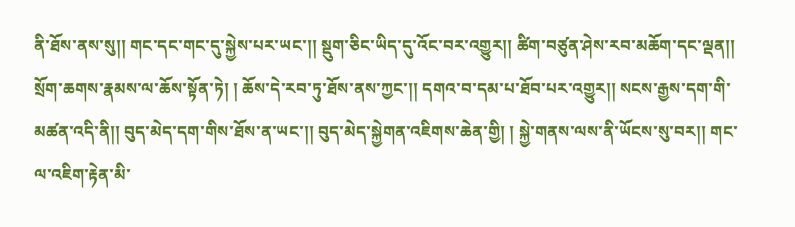ནི་ཐོས་ནས་སུ།། གང་དང་གང་དུ་སྐྱེས་པར་ཡང་།། སྡུག་ཅིང་ཡིད་དུ་འོང་བར་འགྱུར།། ཚིག་བཙུན་ཤེས་རབ་མཆོག་དང་ལྡན།། སྲོག་ཆགས་རྣམས་ལ་ཆོས་སྟོན་ཏེ། ། ཆོས་དེ་རབ་ཏུ་ཐོས་ནས་ཀྱང་།། དགའ་བ་དམ་པ་ཐོབ་པར་འགྱུར།། སངས་རྒྱས་དག་གི་མཚན་འདི་ནི།། བུད་མེད་དག་གིས་ཐོས་ན་ཡང་།། བུད་མེད་སྐྱེགན་འཇིགས་ཆེན་གྱི། ། སྐྱེ་གནས་ལས་ནི་ཡོངས་སུ་བར།། གང་ལ་འཇིག་རྟེན་མི་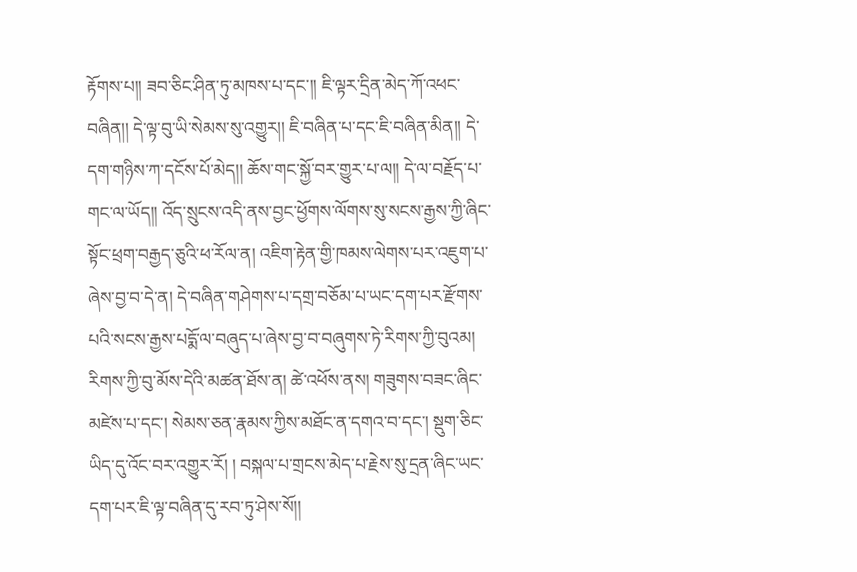རྟོགས་པ།། ཟབ་ཅིང་ཤིན་ཏུ་མཁས་པ་དང་།། ཇི་ལྟར་དྲིན་མེད་ཀོ་འཕང་བཞིན།། དེ་ལྟ་བུ་ཡི་སེམས་སུ་འགྱུར།། ཇི་བཞིན་པ་དང་ཇི་བཞིན་མིན།། དེ་དག་གཉིས་ཀ་དངོས་པོ་མེད།། ཆོས་གང་སྐྱོ་བར་གྱུར་པ་ལ།། དེ་ལ་བརྗོད་པ་གང་ལ་ཡོད།། འོད་སྲུངས་འདི་ནས་བྱང་ཕྱོགས་ལོགས་སུ་སངས་རྒྱས་ཀྱི་ཞིང་སྟོང་ཕྲག་བརྒྱད་ཅུའི་ཕ་རོལ་ན། འཇིག་རྟེན་གྱི་ཁམས་ལེགས་པར་འཇུག་པ་ཞེས་བྱ་བ་དེ་ན། དེ་བཞིན་གཤེགས་པ་དགྲ་བཅོམ་པ་ཡང་དག་པར་རྫོགས་པའི་སངས་རྒྱས་པདྨོ་ལ་བཞུད་པ་ཞེས་བྱ་བ་བཞུགས་ཏེ་རིགས་ཀྱི་བུའམ། རིགས་ཀྱི་བུ་མོས་དེའི་མཚན་ཐོས་ན། ཚེ་འཕོས་ནས། གཟུགས་བཟང་ཞིང་མཛེས་པ་དང་། སེམས་ཅན་རྣམས་ཀྱིས་མཐོང་ན་དགའ་བ་དང་། སྡུག་ཅིང་ཡིད་དུ་འོང་བར་འགྱུར་རོ། ། བསྐལ་པ་གྲངས་མེད་པ་རྗེས་སུ་དྲན་ཞིང་ཡང་དག་པར་ཇི་ལྟ་བཞིན་དུ་རབ་ཏུ་ཤེས་སོ།།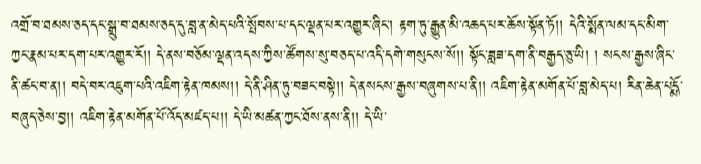འགྲོ་བ་ཐམས་ཅད་དང་སྒྲུ་བ་ཐམས་ཅད་དུ་བླ་ན་མེད་པའི་སྤོབས་པ་དང་ལྡན་པར་འགྱུར་ཞིང་། རྟག་ཏུ་རྒྱུན་མི་འཆད་པར་ཆོས་སྟོན་ཏོ།། དེའི་སྨོན་ལམ་དང་མིག་ཀྱང་རྣམ་པར་དག་པར་འགྱུར་རོ།། དེ་ནས་བཅོམ་ལྡན་འདས་ཀྱིས་ཚོགས་སུ་བཅད་པ་འདི་དགེ་གསུངས་སོ།། སྟོང་ཟླཟ་དག་ནི་བརྒྱད་ཅུ་ཡི། ། སངས་རྒྱས་ཞིང་ནི་ཚང་བ་ན།། བདེ་བར་འཇུག་པའི་འཇིག་རྟེན་ཁམས།། དེ་ནི་ཤིན་ཏུ་བཟང་བསྟེ།། དེ་ནསངས་རྒྱས་བཞུགས་པ་ནི།། འཇིག་རྟེན་མགོན་པོ་བླ་མེད་པ། རིན་ཆེན་པདྨོ་བཞུད་ཅེས་བྱ།། འཇིག་རྟེན་མགོན་པོ་འོད་མཛད་པ།། དེ་ཡི་མཚན་ཀྱང་ཐོས་ནས་ནི།། དེ་ཡི་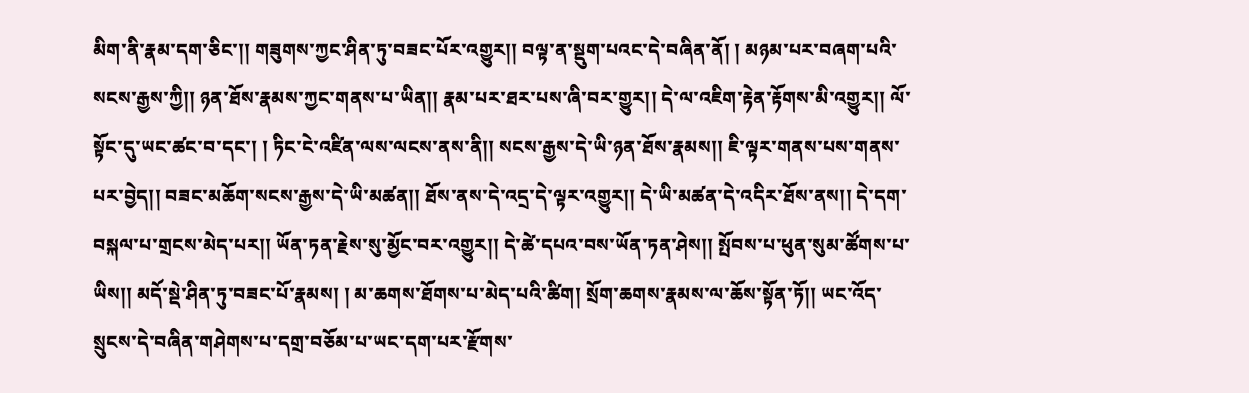མིག་ནི་རྣམ་དག་ཅིང་།། གཟུགས་ཀྱང་ཤིན་ཏུ་བཟང་པོར་འགྱུར།། བལྟ་ན་སྡུག་པའང་དེ་བཞིན་ནོ། ། མཉམ་པར་བཞག་པའི་སངས་རྒྱས་ཀྱི།། ཉན་ཐོས་རྣམས་ཀྱང་གནས་པ་ཡིན།། རྣམ་པར་ཐར་པས་ཞི་བར་གྱུར།། དེ་ལ་འཇིག་རྟེན་རྟོགས་མི་འགྱུར།། ལོ་སྟོང་དུ་ཡང་ཚང་བ་དང་། ། ཏིང་ངེ་འཛིན་ལས་ལངས་ནས་ནི།། སངས་རྒྱས་དེ་ཡི་ཉན་ཐོས་རྣམས།། ཇི་ལྟར་གནས་པས་གནས་པར་བྱེད།། བཟང་མཆོག་སངས་རྒྱས་དེ་ཡི་མཚན།། ཐོས་ནས་དེ་འདྲ་དེ་ལྟར་འགྱུར།། དེ་ཡི་མཚན་དེ་འདིར་ཐོས་ནས།། དེ་དག་བསྐལ་པ་གྲངས་མེད་པར།། ཡོན་ཏན་རྗེས་སུ་མྱོང་བར་འགྱུར།། དེ་ཚེ་དཔའ་བས་ཡོན་ཏན་ཤེས།། སྤོབས་པ་ཕུན་སུམ་ཚོགས་པ་ཡིས།། མདོ་སྡེ་ཤིན་ཏུ་བཟང་པོ་རྣམས། ། མ་ཆགས་ཐོགས་པ་མེད་པའི་ཚིག། སྲོག་ཆགས་རྣམས་ལ་ཆོས་སྟོན་ཏོ།། ཡང་འོད་སྲུངས་དེ་བཞིན་གཤེགས་པ་དགྲ་བཅོམ་པ་ཡང་དག་པར་རྫོགས་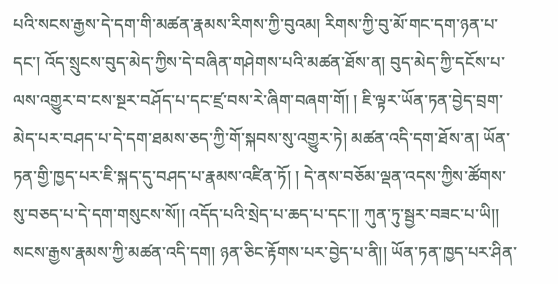པའི་སངས་རྒྱས་དེ་དག་གི་མཚན་རྣམས་རིགས་ཀྱི་བུའམ། རིགས་ཀྱི་བུ་མོ་གང་དག་ཉན་པ་དང་། འོད་སྲུངས་བུད་མེད་ཀྱིས་དེ་བཞིན་གཤེགས་པའི་མཚན་ཐོས་ན། བུད་མེད་ཀྱི་དངོས་པ་ལས་འགྱུར་བ་ངས་སྔར་བཤོད་པ་དང་ཛྲ་བས་རེ་ཞིག་བཞག་གོ། ། ཇི་ལྟར་ཡོན་ཏན་བྱེད་བྲག་མེད་པར་བཤད་པ་དེ་དག་ཐམས་ཅད་ཀྱི་གོ་སྐབས་སུ་འགྱུར་ཏེ། མཚན་འདི་དག་ཐོས་ན། ཡོན་ཏན་གྱི་ཁྱད་པར་ཇི་སྐད་དུ་བཤད་པ་རྣམས་འཛིན་ཏོ། ། དེ་ནས་བཅོམ་ལྡན་འདས་ཀྱིས་ཚོགས་སུ་བཅད་པ་དེ་དག་གསུངས་སོ།། འདོད་པའི་སྲེད་པ་ཆད་པ་དང་།། ཀུན་ཏུ་སྦྱར་བཟང་པ་ཡི།། སངས་རྒྱས་རྣམས་ཀྱི་མཚན་འདི་དག། ཉན་ཅིང་རྟོགས་པར་བྱེད་པ་ནི།། ཡོན་ཏན་ཁྱད་པར་ཤིན་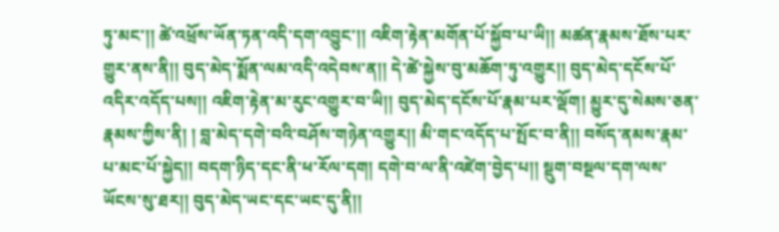ཏུ་མང་།། ཚེ་འཕྲོས་ཡོན་ཏན་འདི་དག་འབྱུང་།། འཇིག་རྟེན་མགོན་པོ་སྐྱོབ་པ་ཡི།། མཚན་རྣམས་ཐོས་པར་གྱུར་ནས་ནི།། བུད་མེད་སྨོན་ལམ་འདི་འདེབས་ན།། དེ་ཚེ་སྐྱེས་བུ་མཆོག་ཏུ་འགྱུར།། བུད་མེད་དངོས་པོ་འདིར་འདོད་པས།། འཇིག་རྟེན་མ་རུང་འགྱུར་བ་ཡི།། བུད་མེད་དངོས་པོ་རྣམ་པར་ལྡོག། མྱུར་དུ་སེམས་ཅན་རྣམས་ཀྱིས་ནི། ། བླ་མེད་དགེ་བའི་བཤོས་གཉེན་འགྱུར།། མི་གང་འདོད་པ་སྤོང་བ་ནི།། བསོད་ནམས་རྣམ་པ་མང་པོ་སྐྱེད།། བདག་ཉིད་དང་ནི་ཕ་རོལ་དག། དགེ་བ་ལ་ནི་འཛེག་བྱེད་པ།། སྡུག་བསྔལ་དག་ལས་ཡོངས་སུ་ཐར།། བུད་མེད་ཡང་དང་ཡང་དུ་ནི།།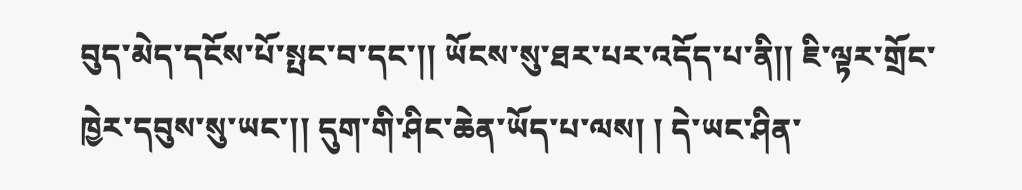བུད་མེད་དངོས་པོ་སྤང་བ་དང་།། ཡོངས་སུ་ཐར་པར་འདོད་པ་ནི།། ཇི་ལྟར་གྲོང་ཁྱེར་དབུས་སུ་ཡང་།། དུག་གི་ཤིང་ཆེན་ཡོད་པ་ལས། ། དེ་ཡང་ཤིན་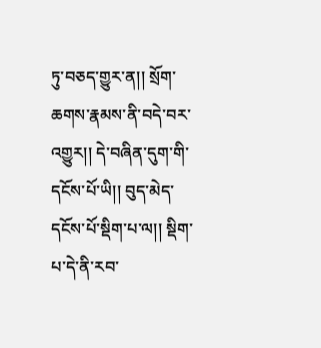ཏུ་བཅད་གྱུར་ན།། སྲོག་ཆགས་རྣམས་ནི་བདེ་བར་འགྱུར།། དེ་བཞིན་དུག་གི་དངོས་པོ་ཡི།། བུད་མེད་དངོས་པོ་སྡིག་པ་ལ།། སྡིག་པ་དེ་ནི་རབ་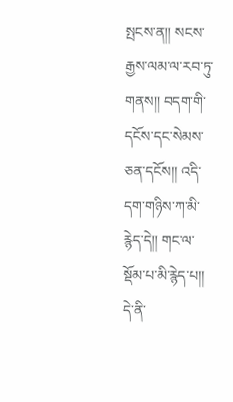སྤངས་ན།། སངས་རྒྱས་ལམ་ལ་རབ་ཏུ་གནས།། བདག་གི་དངོས་དང་སེམས་ཅན་དངོས།། འདི་དག་གཉིས་ཀ་མི་རྙེད་དེ།། གང་ལ་སྡོམ་པ་མི་རྙེད་པ།། དེ་ནི་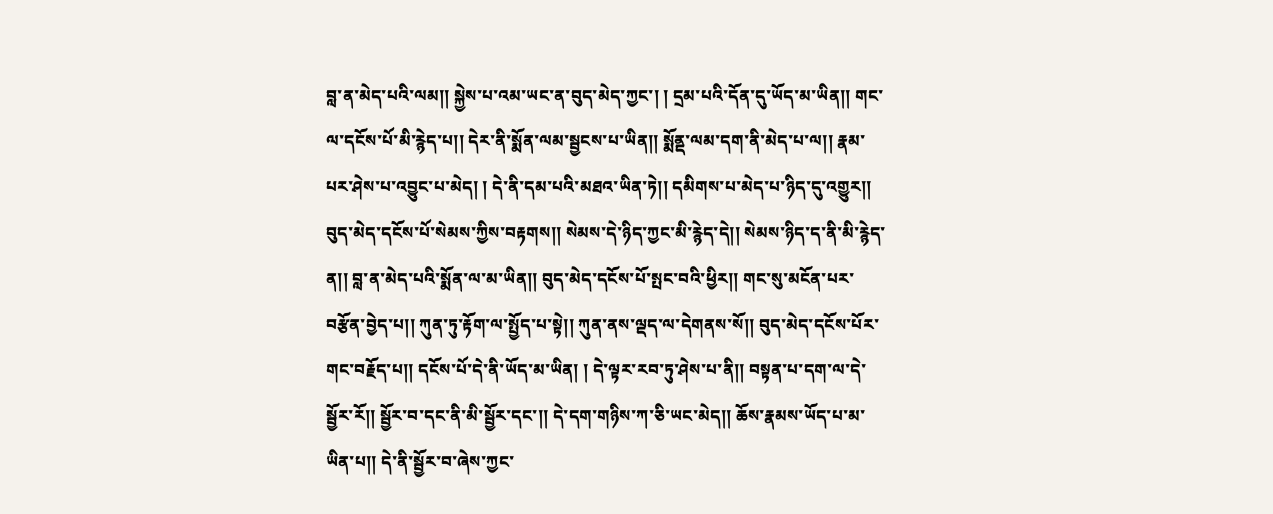བླ་ན་མེད་པའི་ལམ།། སྐྱེས་པ་འམ་ཡང་ན་བུད་མེད་ཀྱང་། ། དྲམ་པའི་དོན་དུ་ཡོད་མ་ཡིན།། གང་ལ་དངོས་པོ་མི་རྙེད་པ།། དེར་ནི་སྨོན་ལམ་སྦྱངས་པ་ཡིན།། སྨོནྡ་ལམ་དག་ནི་མེད་པ་ལ།། རྣམ་པར་ཤེས་པ་འབྱུང་པ་མེད། ། དེ་ནི་དམ་པའི་མཐའ་ཡིན་ཏེ།། དམིགས་པ་མེད་པ་ཉིད་དུ་འགྱུར།། བུད་མེད་དངོས་པོ་སེམས་ཀྱིས་བརྟགས།། སེམས་དེ་ཉིད་ཀྱང་མི་རྙེད་དེ།། སེམས་ཉིད་ད་ནི་མི་རྙེད་ན།། བླ་ན་མེད་པའི་སྨོན་ལ་མ་ཡིན།། བུད་མེད་དངོས་པོ་སྤང་བའི་ཕྱིར།། གང་སུ་མངོན་པར་བརྩོན་བྱེད་པ།། ཀུན་ཏུ་རྟོག་ལ་སྤྱོད་པ་སྟེ།། ཀུན་ནས་ལྡད་ལ་དེགནས་སོ།། བུད་མེད་དངོས་པོར་གང་བརྗོད་པ།། དངོས་པོ་དེ་ནི་ཡོད་མ་ཡིན། ། དེ་ལྟར་རབ་ཏུ་ཤེས་པ་ནི།། བསྟན་པ་དག་ལ་དེ་སྦྱོར་རོ།། སྦྱོར་བ་དང་ནི་མི་སྦྱོར་དང་།། དེ་དག་གཉིས་ཀ་ཅི་ཡང་མེད།། ཆོས་རྣམས་ཡོད་པ་མ་ཡིན་པ།། དེ་ནི་སྦྱོར་བ་ཞེས་ཀྱང་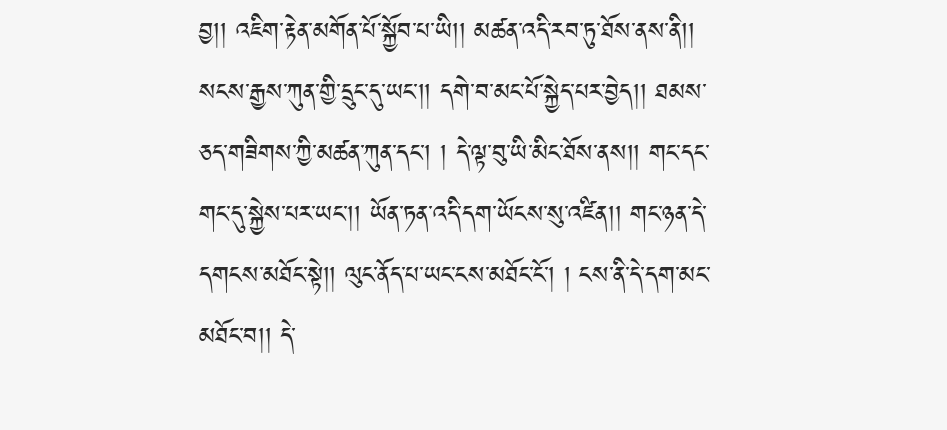བྱ།། འཇིག་རྟེན་མགོན་པོ་སྐྱོབ་པ་ཡི།། མཚན་འདི་རབ་ཏུ་ཐོས་ནས་ནི།། སངས་རྒྱས་ཀུན་གྱི་དྲུང་དུ་ཡང་།། དགེ་བ་མང་པོ་སྐྱེད་པར་བྱེད།། ཐམས་ཅད་གཟིགས་ཀྱི་མཚན་ཀུན་དང་། ། དེ་ལྟ་བུ་ཡི་མིང་ཐོས་ནས།། གང་དང་གང་དུ་སྐྱེས་པར་ཡང་།། ཡོན་ཏན་འདི་དག་ཡོངས་སུ་འཛིན།། གང་ཉན་དེ་དགངས་མཐོང་སྟེ།། ལུང་ནོད་པ་ཡང་ངས་མཐོང་ངོ་། ། ངས་ནི་དེ་དག་མང་མཐོང་བ།། དེ་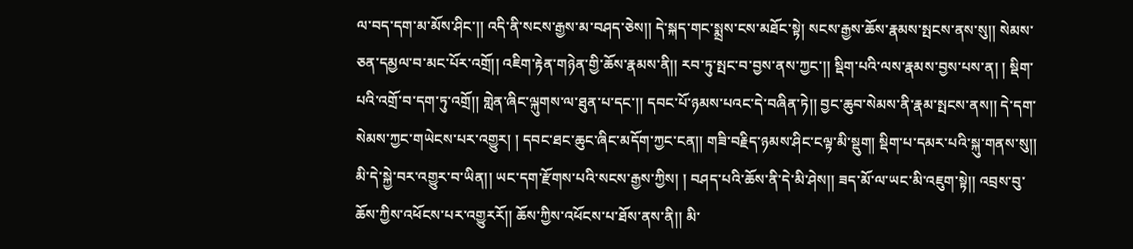ལ་བད་དག་མ་མོས་ཤིང་།། འདི་ནི་སངས་རྒྱས་མ་བཤད་ཅེས།། དེ་སྐད་གང་སྨྲས་ངས་མཐོང་སྟེ། སངས་རྒྱས་ཆོས་རྣམས་སྤངས་ནས་སུ།། སེམས་ཅན་དམྱལ་བ་མང་པོར་འགྲོ།། འཇིག་རྟེན་གཉེན་གྱི་ཆོས་རྣམས་ནི།། རབ་ཏུ་སྤང་བ་བྱས་ནས་ཀྱང་།། སྡིག་པའི་ལས་རྣམས་བྱས་པས་ན། ། སྡིག་པའི་འགྲོ་བ་དག་ཏུ་འགྲོ།། གླེན་ཞིང་ལྐུགས་ལ་ཐུན་པ་དང་།། དབང་པོ་ཉམས་པའང་དེ་བཞིན་ཏེ།། བྱང་ཆུབ་སེམས་ནི་རྣམ་སྤངས་ནས།། དེ་དག་སེམས་ཀྱང་གཡེངས་པར་འགྱུར། ། དབང་ཐང་ཆུང་ཞིང་མདོག་ཀྱང་ངན།། གཟི་བརྗིད་ཉམས་ཤིང་ངལྟ་མི་སྡུག། སྡིག་པ་དམར་པའི་སྐུ་གནས་སུ།། མི་དེ་སྐྱེ་བར་འགྱུར་བ་ཡིན།། ཡང་དག་རྫོགས་པའི་སངས་རྒྱས་ཀྱིས། ། བཤད་པའི་ཆོས་ནི་དེ་མི་ཤེས།། ཟད་མོ་ལ་ཡང་མི་འཇུག་སྟེ།། འབྲས་བུ་ཆོས་ཀྱིས་འཕོངས་པར་འགྱུརརོ།། ཆོས་ཀྱིས་འཕོངས་པ་ཐོས་ནས་ནི།། མི་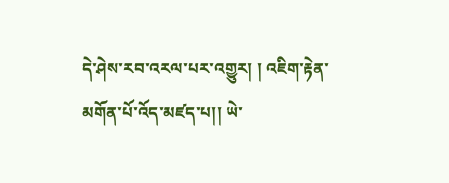དེ་ཤེས་རབ་འརལ་པར་འགྱུར། ། འཇིག་རྟེན་མགོན་པོ་འོད་མཛད་པ།། ཡེ་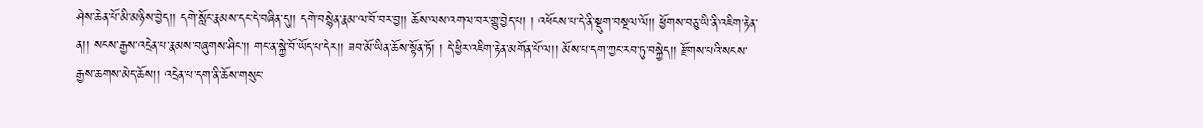ཤེས་ཆེན་པོ་མི་མཉིས་བྱེད།། དགེ་སློང་རྣམས་དང་དེ་བཞིན་དུ།། དགེ་བསྙེན་རྣམ་ལ་བོ་བར་བྱ།། ཆོས་ལས་འགལ་བར་གྱུ་བྱེད་པ། ། འཕོངས་པ་དེ་ནི་སྡུག་བསྔལ་ལོ།། ཕྱོགས་བཅུ་ཡི་ནི་འཇིག་རྟེན་ན།། སངས་རྒྱས་འདྲེན་པ་རྣམས་བཞུགས་ཤིང་།། གང་ན་སྐྱེ་བོ་ཡོད་པ་དེར།། ཟབ་མོ་ཡིན་ཆོས་སྟོན་ཏོ། ། དེ་ཕྱིར་འཇིག་རྟེན་མགོན་པོ་ལ།། མོས་པ་དག་ཀྱང་རབ་ཏུ་བསྐྱེད།། རྫོགས་པའི་སངས་རྒྱས་ཆགས་མེད་ཆོས།། འདྲེན་པ་དག་ནི་ཆོས་གསུང་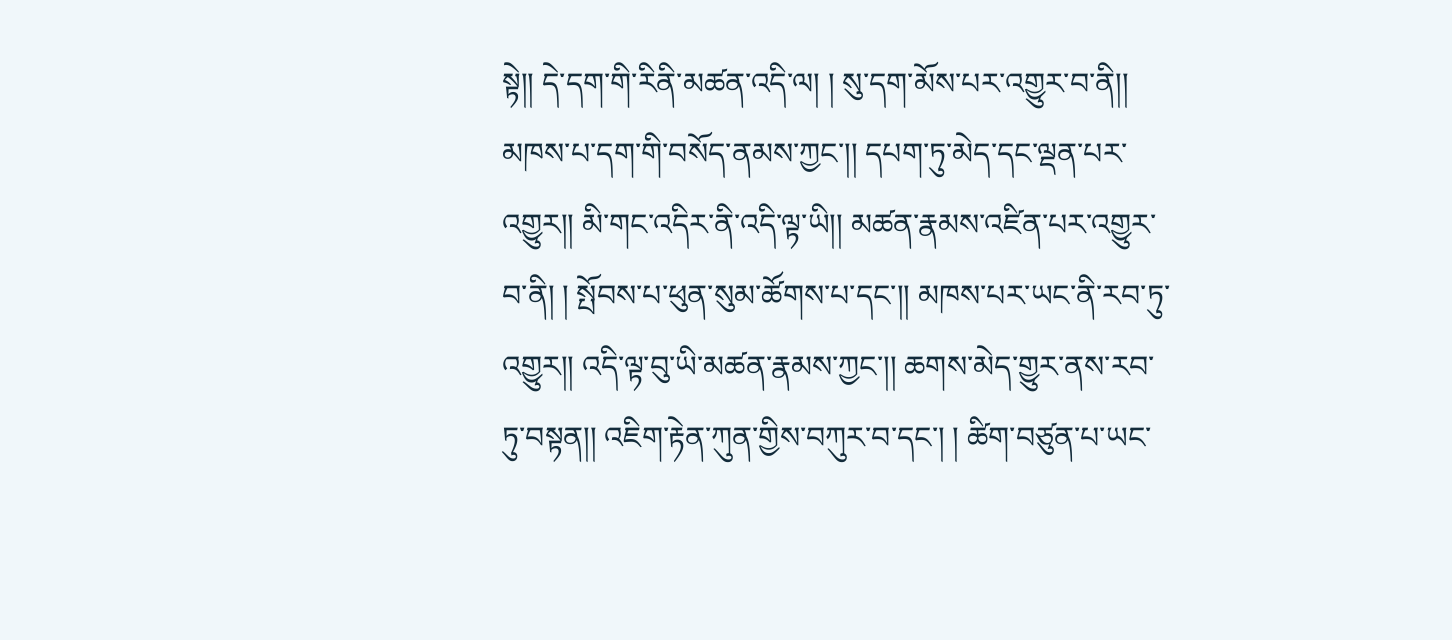སྟེ།། དེ་དག་གི་རིནི་མཚན་འདི་ལ། ། སུ་དག་མོས་པར་འགྱུར་བ་ནི།། མཁས་པ་དག་གི་བསོད་ནམས་ཀྱང་།། དཔག་ཏུ་མེད་དང་ལྡན་པར་འགྱུར།། མི་གང་འདིར་ནི་འདི་ལྟ་ཡི།། མཚན་རྣམས་འཛིན་པར་འགྱུར་བ་ནི། ། སྤོབས་པ་ཕུན་སུམ་ཚོགས་པ་དང་།། མཁས་པར་ཡང་ནི་རབ་ཏུ་འགྱུར།། འདི་ལྟ་བུ་ཡི་མཚན་རྣམས་ཀྱང་།། ཆགས་མེད་གྱུར་ནས་རབ་ཏུ་བསྟན།། འཇིག་རྟེན་ཀུན་གྱིས་བཀུར་བ་དང་། ། ཚིག་བཙུན་པ་ཡང་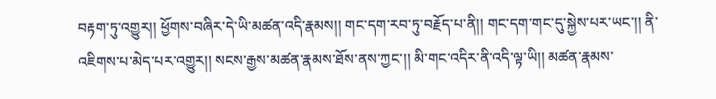བརྟག་ཏུ་འགྱུར།། ཕྱོགས་བཞིར་དེ་ཡི་མཚན་འདི་རྣམས།། གང་དག་རབ་ཏུ་བརྗོད་པ་ནི།། གང་དག་གང་དུ་སྐྱེས་པར་ཡང་།། ནི་འཇིགས་པ་མེད་པར་འགྱུར།། སངས་རྒྱས་མཚན་རྣམས་ཐོས་ནས་ཀྱང་།། མི་གང་འདིར་ནི་འདི་ལྟ་ཡི།། མཚན་རྣམས་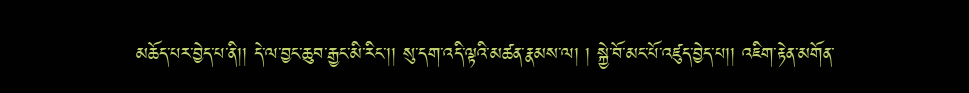མཆོད་པར་བྱེད་པ་ནི།། དེ་ལ་བྱང་ཆུབ་རྒྱང་མི་རིང་།། སུ་དག་འདི་ལྟའི་མཚན་རྣམས་ལ། ། སྐྱེ་བོ་མང་པོ་འཛུད་བྱེད་པ།། འཇིག་རྟེན་མགོན་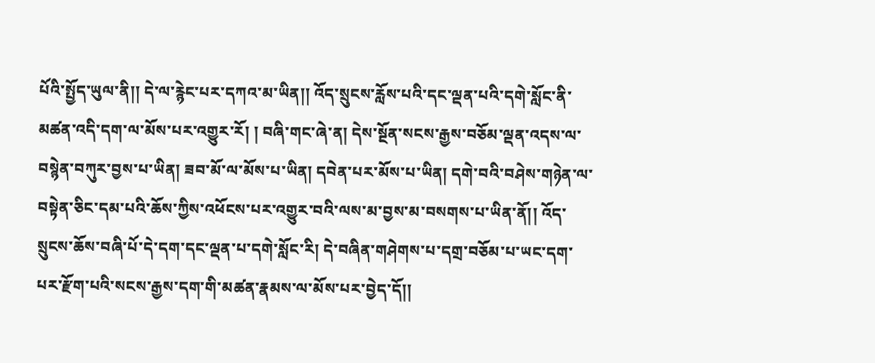པོའི་སྤྱོད་ཡུལ་ནི།། དེ་ལ་རྙེང་པར་དཀའ་མ་ཡིན།། འོད་སྲུངས་རློས་པའི་དང་ལྡན་པའི་དགེ་སློང་ནི་མཚན་འདི་དག་ལ་མོས་པར་འགྱུར་རོ། ། བཞི་གང་ཞེ་ན། དེས་སྔོན་སངས་རྒྱས་བཅོམ་ལྡན་འདས་ལ་བསྙེན་བཀུར་བྱས་པ་ཡིན། ཟབ་མོ་ལ་མོས་པ་ཡིན། དབེན་པར་མོས་པ་ཡིན། དགེ་བའི་བཤེས་གཉེན་ལ་བསྟེན་ཅིང་དམ་པའི་ཆོས་ཀྱིས་འཕོངས་པར་འགྱུར་བའི་ལས་མ་བྱས་མ་བསགས་པ་ཡིན་ནོ།། འོད་སྲུངས་ཆོས་བཞི་པོ་དེ་དག་དང་ལྡན་པ་དགེ་སློང་རི། དེ་བཞིན་གཤེགས་པ་དགྲ་བཅོམ་པ་ཡང་དག་པར་རྫོག་པའི་སངས་རྒྱས་དག་གི་མཚན་རྣམས་ལ་མོས་པར་བྱེད་དོ།།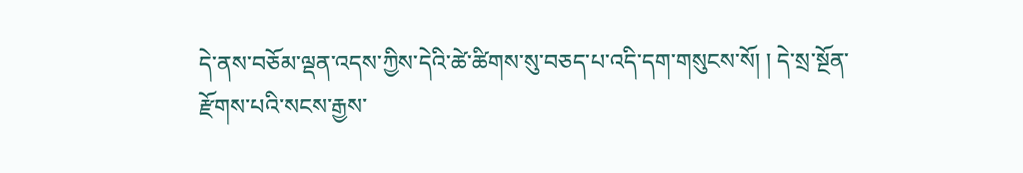དེ་ནས་བཅོམ་ལྡན་འདས་ཀྱིས་དེའི་ཚེ་ཚིགས་སུ་བཅད་པ་འདི་དག་གསུངས་སོ། ། དེ་སྲ་སྔོན་རྫོགས་པའི་སངས་རྒྱས་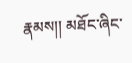རྣམས།། མཐོང་ཞིང་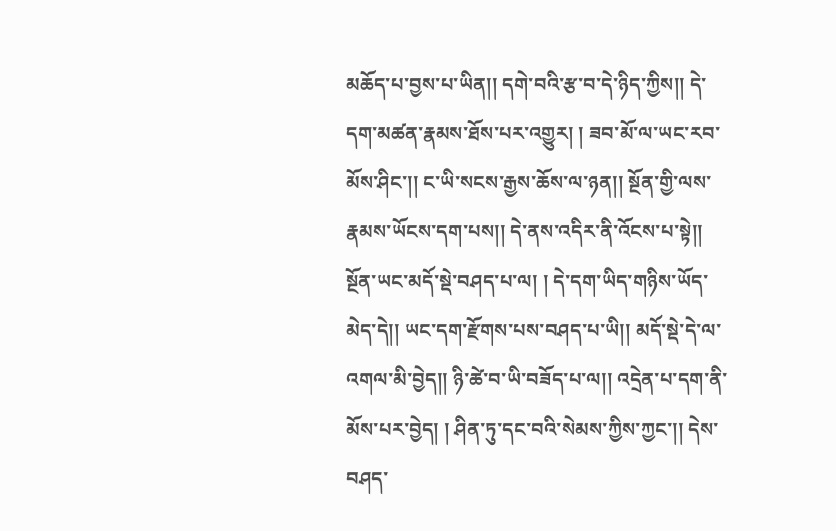མཆོད་པ་བྱས་པ་ཡིན།། དགེ་བའི་རྩ་བ་དེ་ཉིད་ཀྱིས།། དེ་དག་མཚན་རྣམས་ཐོས་པར་འགྱུར། ། ཟབ་མོ་ལ་ཡང་རབ་མོས་ཤིང་།། ང་ཡི་སངས་རྒྱས་ཆོས་ལ་ཉན།། སྔོན་གྱི་ལས་རྣམས་ཡོངས་དག་པས།། དེ་ནས་འདིར་ནི་འོངས་པ་སྟེ།། སྔོན་ཡང་མདོ་སྡེ་བཤད་པ་ལ། ། དེ་དག་ཡིད་གཉིས་ཡོད་མེད་དེ།། ཡང་དག་རྫོགས་པས་བཤད་པ་ཡི།། མདོ་སྡེ་དེ་ལ་འགལ་མི་བྱེད།། ཉི་ཚེ་བ་ཡི་བཟོད་པ་ལ།། འདྲེན་པ་དག་ནི་མོས་པར་བྱེད། ། ཤིན་ཏུ་དང་བའི་སེམས་ཀྱིས་ཀྱང་།། དེས་བཤད་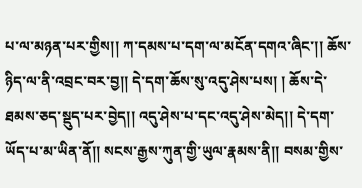པ་ལ་མཉན་པར་གྱིས།། ཀ་དམས་པ་དག་ལ་མངོན་དགའ་ཞིང་།། ཆོས་ཉིད་ལ་ནི་འབྲང་བར་བྱ།། དེ་དག་ཆོས་སུ་འདུ་ཤེས་པས། ། ཆོས་དེ་ཐམས་ཅད་སྡུད་པར་བྱེད།། འདུ་ཤེས་པ་དང་འདུ་ཤེས་མེད།། དེ་དག་ཡོད་པ་མ་ཡིན་ནོ།། སངས་རྒྱས་ཀུན་གྱི་ཡུལ་རྣམས་ནི།། བསམ་གྱིས་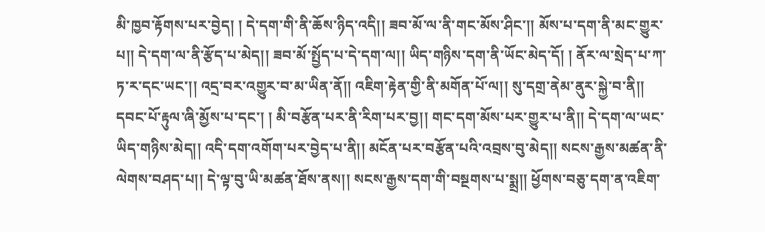མི་ཁྱབ་རྟོགས་པར་བྱེད། ། དེ་དག་གི་ནི་ཆོས་ཉིད་འདི།། ཟབ་མོ་ལ་ནི་གང་མོས་ཤིང་།། མོས་པ་དག་ནི་མང་གྱུར་པ།། དེ་དག་ལ་ནི་རྩོད་པ་མེད།། ཟབ་མོ་སྤྱོད་པ་དེ་དག་ལ།། ཡིད་གཉིས་དག་ནི་ཡོང་མེད་དོ། ། ནོར་ལ་སྲེད་པ་ཀ་ཏ་ར་དང་ཡང་།། འདྲ་བར་འགྱུར་བ་མ་ཡིན་ནོ།། འཇིག་རྟེན་གྱི་ནི་མགོན་པོ་ལ།། སུ་དགྲ་ནེམ་ནུར་སྐྱེ་བ་ནི།། དབང་པོ་རྟུལ་ཞི་མྱོས་པ་དང་། ། མི་བརྩོན་པར་ནི་རིག་པར་བྱ།། གང་དག་མོས་པར་གྱུར་པ་ནི།། དེ་དག་ལ་ཡང་ཡིད་གཉིས་མེད།། འདི་དག་འགོག་པར་བྱེད་པ་ནི།། མངོན་པར་བརྩོན་པའི་འབྲས་བུ་མེད།། སངས་རྒྱས་མཚན་ནི་ལེགས་བཤད་པ།། དེ་ལྟ་བུ་ཡི་མཚན་ཐོས་ནས།། སངས་རྒྱས་དག་གི་བསྔགས་པ་སྨྲ།། ཕྱོགས་བཅུ་དག་ན་འཇིག་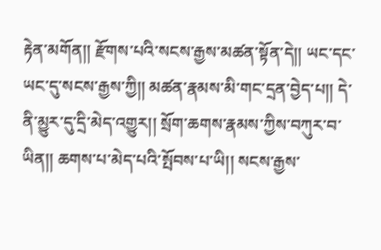རྟེན་མགོན།། རྫོགས་པའི་སངས་རྒྱས་མཚན་སྟོན་དེ།། ཡང་དང་ཡང་དུ་སངས་རྒྱས་ཀྱི།། མཚན་རྣམས་མི་གང་དྲན་བྱེད་པ།། དེ་ནི་མྱུར་དུ་དྲི་མེད་འགྱུར།། སྲོག་ཆགས་རྣམས་ཀྱིས་བཀུར་བ་ཡིན།། ཆགས་པ་མེད་པའི་སྤོབས་པ་ཡི།། སངས་རྒྱས་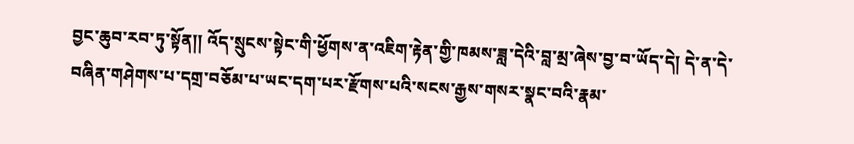བྱང་ཆུབ་རབ་ཏུ་སྟོན།། འོད་སྲུངས་སྟེང་གི་ཕྱོགས་ན་འཇིག་རྟེན་གྱི་ཁམས་ཟླ་དེའི་བླ་མྲ་ཞེས་བྱ་བ་ཡོད་དེ། དེ་ན་དེ་བཞིན་གཤེགས་པ་དགྲ་བཅོམ་པ་ཡང་དག་པར་རྫོགས་པའི་སངས་རྒྱས་གསར་སྣང་བའི་རྣམ་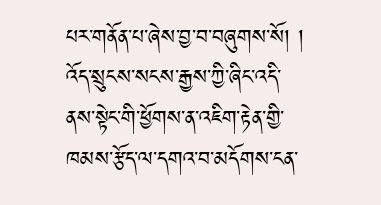པར་གནོན་པ་ཞེས་བྱ་བ་བཞུགས་སོ། ། འོད་སྲུངས་སངས་རྒྱས་ཀྱི་ཞིང་འདི་ནས་སྟེང་གི་ཕྱོགས་ན་འཇིག་རྟེན་གྱི་ཁམས་རྩོད་ལ་དགའ་བ་མདོགས་ངན་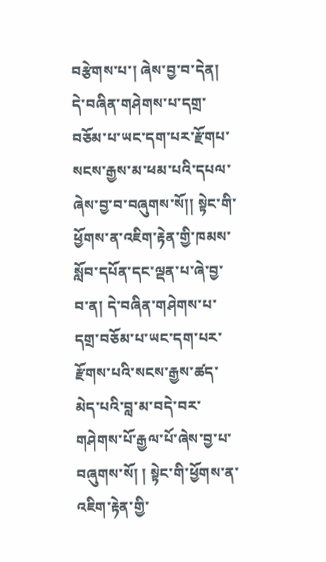བརྩེགས་པ་། ཞེས་བྱ་བ་དེན། དེ་བཞིན་གཤེགས་པ་དགྲ་བཅོམ་པ་ཡང་དག་པར་རྫོགཔ་སངས་རྒྱས་མ་ཕམ་པའི་དཔལ་ཞེས་བྱ་བ་བཞུགས་སོ།། སྟེང་གི་ཕྱོགས་ན་འཇིག་རྟེན་གྱི་ཁམས་སློབ་དཔོན་དང་ལྡན་པ་ཞེ་བྱ་བ་ན། དེ་བཞིན་གཤེགས་པ་དགྲ་བཅོམ་པ་ཡང་དག་པར་རྫོགས་པའི་སངས་རྒྱས་ཚད་མེད་པའི་བླ་མ་བདེ་བར་གཤེགས་པོ་རྒྱལ་པོ་ཞེས་བྱ་པ་བཞུགས་སོ། ། སྟེང་གི་ཕྱོགས་ན་འཇིག་རྟེན་གྱི་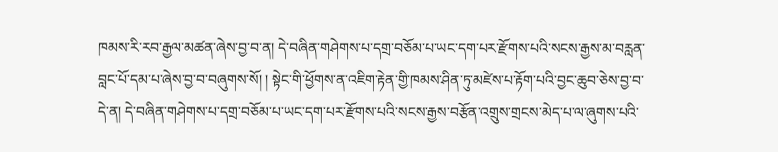ཁམས་རི་རབ་རྒྱལ་མཚན་ཞེས་བྱ་བ་ན། དེ་བཞིན་གཤེགས་པ་དགྲ་བཅོམ་པ་ཡང་དག་པར་རྫོགས་པའི་སངས་རྒྱས་མ་བརླན་བླང་པོ་དམ་པ་ཞེས་བྱ་བ་བཞུགས་སོ། ། སྟེང་གི་ཕྱོགས་ན་འཇིག་རྟེན་གྱི་ཁམས་ཤིན་ཏུ་མཛེས་པ་རྟོག་པའི་བྱང་ཆུབ་ཅེས་བྱ་བ་དེ་ན། དེ་བཞིན་གཤེགས་པ་དགྲ་བཅོམ་པ་ཡང་དག་པར་རྫོགས་པའི་སངས་རྒྱས་བརྩོན་འགྲུས་གྲངས་མེད་པ་ལ་ཞུགས་པའི་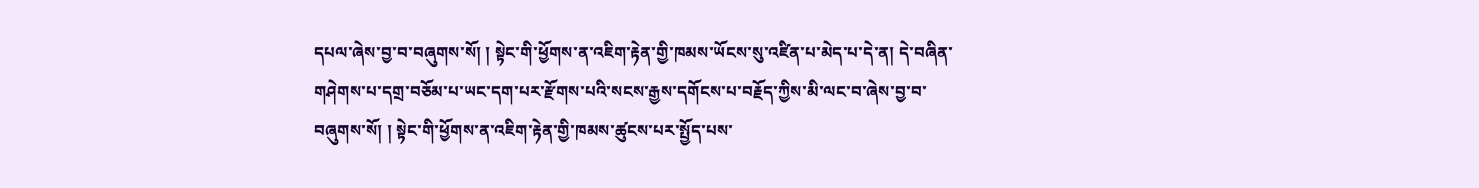དཔལ་ཞེས་བྱ་བ་བཞུགས་སོ། ། སྟེང་གི་ཕྱོགས་ན་འཇིག་རྟེན་གྱི་ཁམས་ཡོངས་སུ་འཛིན་པ་མེད་པ་དེ་ན། དེ་བཞིན་གཤེགས་པ་དགྲ་བཅོམ་པ་ཡང་དག་པར་རྫོགས་པའི་སངས་རྒྱས་དགོངས་པ་བརྗོད་ཀྱིས་མི་ལང་བ་ཞེས་བྱ་བ་བཞུགས་སོ། ། སྟེང་གི་ཕྱོགས་ན་འཇིག་རྟེན་གྱི་ཁམས་ཚུངས་པར་སྤྱོད་པས་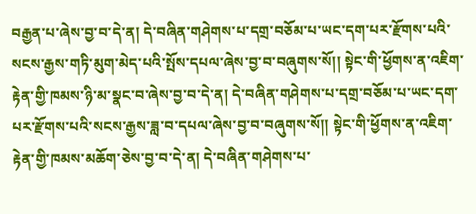བརྒྱན་པ་ཞེས་བྱ་བ་དེ་ན། དེ་བཞིན་གཤེགས་པ་དགྲ་བཅོམ་པ་ཡང་དག་པར་རྫོགས་པའི་སངས་རྒྱས་གཏི་མུག་མེད་པའི་སྤོས་དཔལ་ཞེས་བྱ་བ་བཞུགས་སོ།། སྟེང་གི་ཕྱོགས་ན་འཇིག་རྟེན་གྱི་ཁམས་ཉི་མ་སྣང་བ་ཞེས་བྱ་བ་དེ་ན། དེ་བཞིན་གཤེགས་པ་དགྲ་བཅོམ་པ་ཡང་དག་པར་རྫོགས་པའི་སངས་རྒྱས་ཟླ་བ་དཔལ་ཞེས་བྱ་བ་བཞུགས་སོ།། སྟེང་གི་ཕྱོགས་ན་འཇིག་རྟེན་གྱི་ཁམས་མཆོག་ཅེས་བྱ་བ་དེ་ན། དེ་བཞིན་གཤེགས་པ་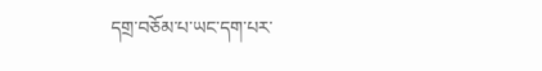དགྲ་བཅོམ་པ་ཡང་དག་པར་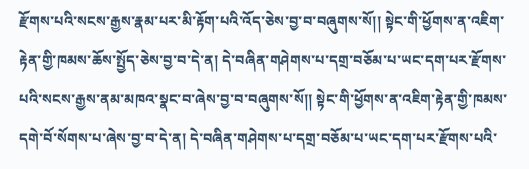རྫོགས་པའི་སངས་རྒྱས་རྣམ་པར་མི་རྟོག་པའི་འོད་ཅེས་བྱ་བ་བཞུགས་སོ།། སྟེང་གི་ཕྱོགས་ན་འཇིག་རྟེན་གྱི་ཁམས་ཆོས་སྤྱོད་ཅེས་བྱ་བ་དེ་ན། དེ་བཞིན་གཤེགས་པ་དགྲ་བཅོམ་པ་ཡང་དག་པར་རྫོགས་པའི་སངས་རྒྱས་ནམ་མཁའ་སྣང་བ་ཞེས་བྱ་བ་བཞུགས་སོ།། སྟེང་གི་ཕྱོགས་ན་འཇིག་རྟེན་གྱི་ཁམས་དགེ་བོ་སོགས་པ་ཞེས་བྱ་བ་དེ་ན། དེ་བཞིན་གཤེགས་པ་དགྲ་བཅོམ་པ་ཡང་དག་པར་རྫོགས་པའི་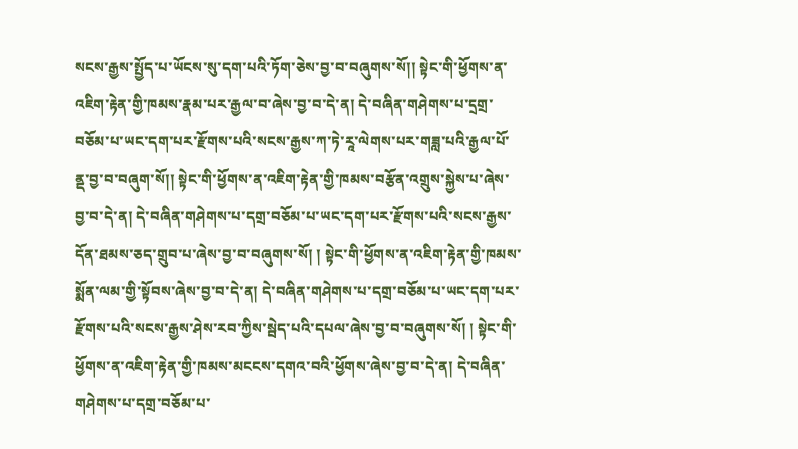སངས་རྒྱས་སྤྱོད་པ་ཡོངས་སུ་དག་པའི་ཏོག་ཅེས་བྱ་བ་བཞུགས་སོ།། སྟེང་གི་ཕྱོགས་ན་འཇིག་རྟེན་གྱི་ཁམས་རྣམ་པར་རྒྱལ་བ་ཞེས་བྱ་བ་དེ་ན། དེ་བཞིན་གཤེགས་པ་དྲགྲ་བཅོམ་པ་ཡང་དག་པར་རྫོགས་པའི་སངས་རྒྱས་ཀ་ཏེ་རཱ་ལེགས་པར་གཟླ་པའི་རྒྱལ་པོ་ནྡ་བྱ་བ་བཞུག་སོ།། སྟེང་གི་ཕྱོགས་ན་འཇིག་རྟེན་གྱི་ཁམས་བརྩོན་འགྲུས་སྐྱེས་པ་ཞེས་བྱ་བ་དེ་ན། དེ་བཞིན་གཤེགས་པ་དགྲ་བཅོམ་པ་ཡང་དག་པར་རྫོགས་པའི་སངས་རྒྱས་དོན་ཐམས་ཅད་གྲུབ་པ་ཞེས་བྱ་བ་བཞུགས་སོ། ། སྟེང་གི་ཕྱོགས་ན་འཇིག་རྟེན་གྱི་ཁམས་སྨོན་ལམ་གྱི་སྟོབས་ཞེས་བྱ་བ་དེ་ན། དེ་བཞིན་གཤེགས་པ་དགྲ་བཅོམ་པ་ཡང་དག་པར་རྫོགས་པའི་སངས་རྒྱས་ཤེས་རབ་ཀྱིས་སྦེད་པའི་དཔལ་ཞེས་བྱ་བ་བཞུགས་སོ། ། སྟེང་གི་ཕྱོགས་ན་འཇིག་རྟེན་གྱི་ཁམས་མངངས་དགའ་བའི་ཕྱོགས་ཞེས་བྱ་བ་དེ་ན། དེ་བཞིན་གཤེགས་པ་དགྲ་བཅོམ་པ་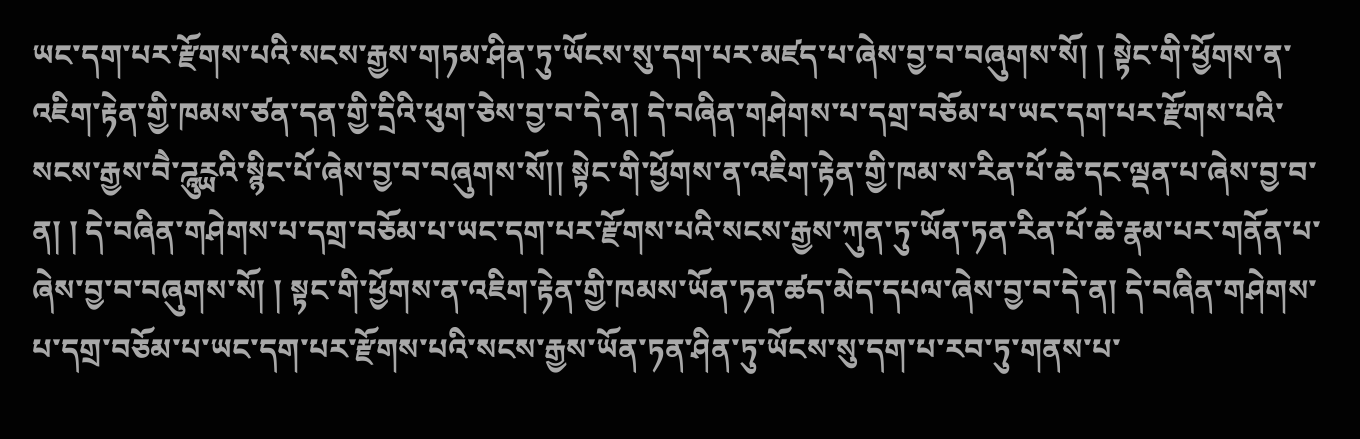ཡང་དག་པར་རྫོགས་པའི་སངས་རྒྱས་གཏམ་ཤིན་ཏུ་ཡོངས་སུ་དག་པར་མཛད་པ་ཞེས་བྱ་བ་བཞུགས་སོ། ། སྟེང་གི་ཕྱོགས་ན་འཇིག་རྟེན་གྱི་ཁམས་ཙན་དན་གྱི་དྲིའི་ཕུག་ཅེས་བྱ་བ་དེ་ན། དེ་བཞིན་གཤེགས་པ་དགྲ་བཅོམ་པ་ཡང་དག་པར་རྫོགས་པའི་སངས་རྒྱས་བཻ་ཌཱུཪྻའི་སྙིང་པོ་ཞེས་བྱ་བ་བཞུགས་སོ།། སྟེང་གི་ཕྱོགས་ན་འཇིག་རྟེན་གྱི་ཁམ་ས་རིན་པོ་ཆེ་དང་ལྡན་པ་ཞེས་བྱ་བ་ན། ། དེ་བཞིན་གཤེགས་པ་དགྲ་བཅོམ་པ་ཡང་དག་པར་རྫོགས་པའི་སངས་རྒྱས་ཀུན་ཏུ་ཡོན་ཏན་རིན་པོ་ཆེ་རྣམ་པར་གནོན་པ་ཞེས་བྱ་བ་བཞུགས་སོ། ། སྟང་གི་ཕྱོགས་ན་འཇིག་རྟེན་གྱི་ཁམས་ཡོན་ཏན་ཚད་མེད་དཔལ་ཞེས་བྱ་བ་དེ་ན། དེ་བཞིན་གཤེགས་པ་དགྲ་བཅོམ་པ་ཡང་དག་པར་རྫོགས་པའི་སངས་རྒྱས་ཡོན་ཏན་ཤིན་ཏུ་ཡོངས་སུ་དག་པ་རབ་ཏུ་གནས་པ་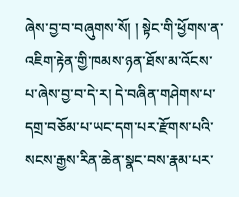ཞེས་བྱ་བ་བཞུགས་སོ། ། སྟེང་གི་ཕྱོགས་ན་འཇིག་རྟེན་གྱི་ཁམས་ཉན་ཐོས་མ་འོངས་པ་ཞེས་བྱ་བ་དེ་ར། དེ་བཞིན་གཤེགས་པ་དགྲ་བཅོམ་པ་ཡང་དག་པར་རྫོགས་པའི་སངས་རྒྱས་རིན་ཆེན་སྣང་བས་རྣམ་པར་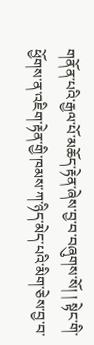གནོན་པའི་རྒྱལ་པོ་མཆོད་རྟེན་ཞེས་བྱ་བ་བཞུགས་སོ། ། སྟེང་གི་ཕྱོགས་ན་འཇིག་རྟེན་གྱི་ཁམས་ཀ་ཉིད་མེད་པའི་མིག་ཅེས་བྱ་བ་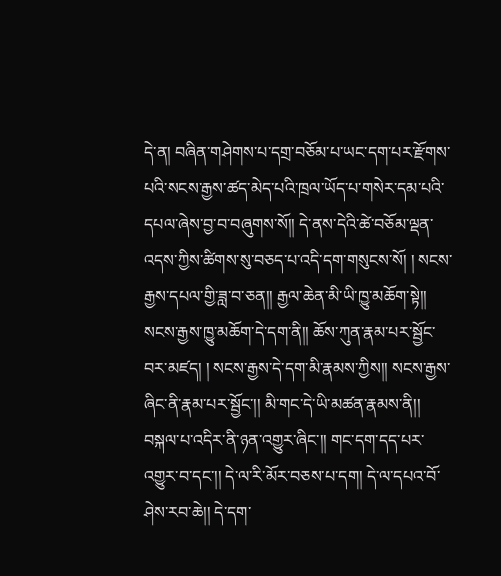དེ་ན། བཞིན་གཤེགས་པ་དགྲ་བཅོམ་པ་ཡང་དག་པར་རྫོགས་པའི་སངས་རྒྱས་ཚད་མེད་པའི་ཁྲལ་ཡོད་པ་གསེར་དམ་པའི་དཔལ་ཞེས་བྱ་བ་བཞུགས་སོ།། དེ་ནས་དེའི་ཚེ་བཅོམ་ལྡན་འདས་ཀྱིས་ཚིགས་སུ་བཅད་པ་འདི་དག་གསུངས་སོ། ། སངས་རྒྱས་དཔལ་གྱི་ཟླ་བ་ཅན།། རྒྱལ་ཆེན་མི་ཡི་ཁྱུ་མཆོག་སྟེ།། སངས་རྒྱས་ཁྱུ་མཆོག་དེ་དག་ནི།། ཆོས་ཀུན་རྣམ་པར་སྦྱོང་བར་མཛད། ། སངས་རྒྱས་དེ་དག་མི་རྣམས་ཀྱིས།། སངས་རྒྱས་ཞིང་ནི་རྣམ་པར་སྦྱོང་།། མི་གང་དེ་ཡི་མཚན་རྣམས་ནི།། བསྐལ་པ་འདིར་ནི་ཉན་འགྱུར་ཞིང་།། གང་དག་དད་པར་འགྱུར་བ་དང་།། དེ་ལ་རི་མོར་བཅས་པ་དག། དེ་ལ་དཔའ་བོ་ཤེས་རབ་ཆེ།། དེ་དག་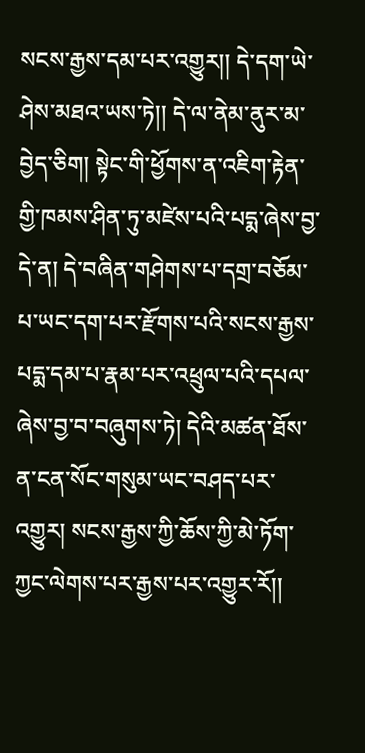སངས་རྒྱས་དམ་པར་འགྱུར།། དེ་དག་ཡེ་ཤེས་མཐའ་ཡས་ཏེ།། དེ་ལ་ནེམ་ནུར་མ་བྱེད་ཅིག། སྟེང་གི་ཕྱོགས་ན་འཇིག་རྟེན་གྱི་ཁམས་ཤིན་ཏུ་མཛེས་པའི་པདྨ་ཞེས་བྱ་དེ་ན། དེ་བཞིན་གཤེགས་པ་དགྲ་བཅོམ་པ་ཡང་དག་པར་རྫོགས་པའི་སངས་རྒྱས་པདྨ་དམ་པ་རྣམ་པར་འཕྲུལ་པའི་དཔལ་ཞེས་བྱ་བ་བཞུགས་ཏེ། དེའི་མཚན་ཐོས་ན་ངན་སོང་གསུམ་ཡང་བཤད་པར་འགྱུར། སངས་རྒྱས་ཀྱི་ཆོས་ཀྱི་མེ་ཏོག་ཀྱང་ལེགས་པར་རྒྱས་པར་འགྱུར་རོ།།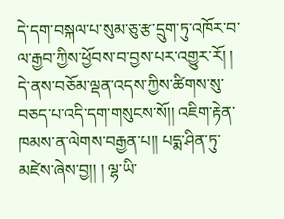དེ་དག་བསྐལ་པ་སུམ་ཅུ་རྩ་དྲུག་ཏུ་འཁོར་བ་ལ་རྒྱབ་ཀྱིས་ཕྱོབས་བ་བྱས་པར་འགྱུར་རོ། ། དེ་ནས་བཅོམ་ལྡན་འདས་ཀྱིས་ཚིགས་སུ་བཅད་པ་འདི་དག་གསུངས་སོ།། འཇིག་རྟེན་ཁམས་ན་ལེགས་བརྒྱན་པ།། པདྨ་ཤིན་ཏུ་མཛེས་ཞེས་བྱ།། ། ལྷ་ཡི་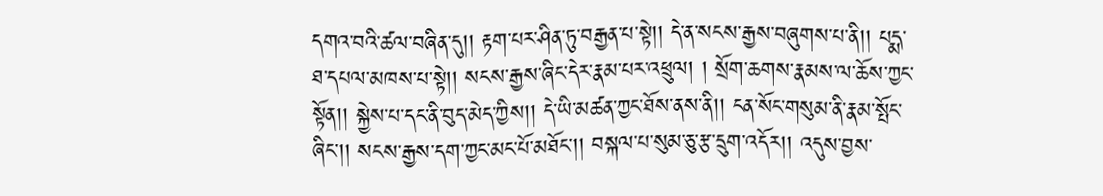དགའ་བའི་ཚལ་བཞིན་དུ།། རྟག་པར་ཤིན་ཏུ་བརྒྱན་པ་སྟེ།། དེ་ན་སངས་རྒྱས་བཞུགས་པ་ནི།། པདྨ་ཐ་དཔལ་མཁས་པ་སྟེ།། སངས་རྒྱས་ཞིང་དེར་རྣམ་པར་འཕྲུལ། ། སྲོག་ཆགས་རྣམས་ལ་ཆོས་ཀྱང་སྟོན།། སྐྱེས་པ་དང་ནི་བུད་མེད་ཀྱིས།། དེ་ཡི་མཚན་ཀྱང་ཐོས་ནས་ནི།། ངན་སོང་གསུམ་ནི་རྣམ་སྤོང་ཞིང་།། སངས་རྒྱས་དག་ཀྱང་མང་པོ་མཐོང་།། བསྐལ་པ་སུམ་ཅུ་རྩ་དྲུག་འདོར།། འདུས་བྱས་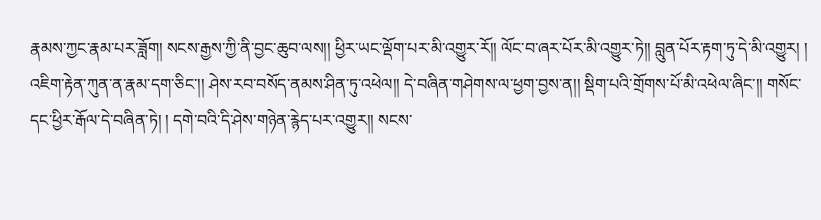རྣམས་ཀྱང་རྣམ་པར་ཟློག། སངས་རྒྱས་ཀྱི་ནི་བྱང་ཆུབ་ལས།། ཕྱིར་ཡང་ལྡོག་པར་མི་འགྱུར་རོ།། ལོང་བ་ཞར་པོར་མི་འགྱུར་ཏེ།། བླུན་པོར་རྟག་ཏུ་དེ་མི་འགྱུར། ། འཇིག་རྟེན་ཀུན་ན་རྣམ་དག་ཅིང་།། ཤེས་རབ་བསོད་ནམས་ཤིན་ཏུ་འཕེལ།། དེ་བཞིན་གཤེགས་ལ་ཕྱག་བྱས་ན།། སྡིག་པའི་གྲོགས་པོ་མི་འཕེལ་ཞིང་།། གསོང་དང་ཕྱིར་རྒོལ་དེ་བཞིན་ཏེ། ། དགེ་བའི་དི་ཤེས་གཉེན་རྙེད་པར་འགྱུར།། སངས་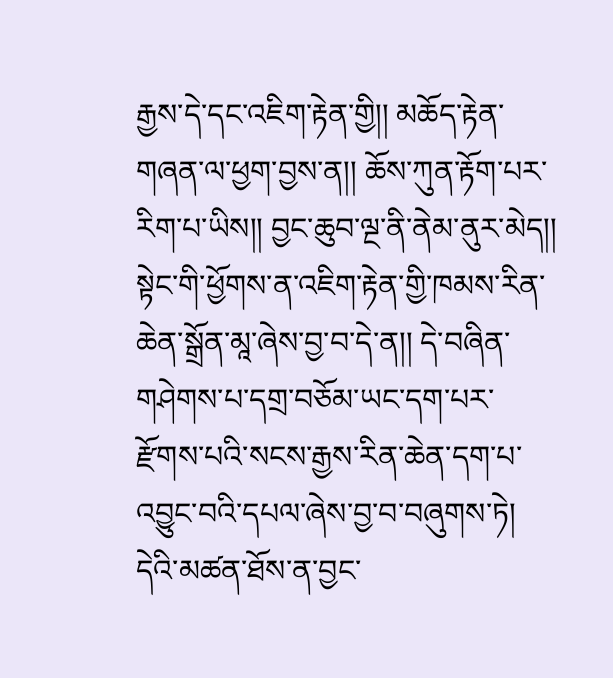རྒྱས་དེ་དང་འཇིག་རྟེན་གྱི།། མཆོད་རྟེན་གཞན་ལ་ཕྱག་བྱས་ན།། ཆོས་ཀུན་རྟོག་པར་རིག་པ་ཡིས།། བྱང་ཆུབ་ལྔ་ནི་ནེམ་ནུར་མེད།། སྟེང་གི་ཕྱོགས་ན་འཇིག་རྟེན་གྱི་ཁམས་རིན་ཆེན་སྒྲོན་མཱ་ཞེས་བྱ་བ་དེ་ན།། དེ་བཞིན་གཤེགས་པ་དགྲ་བཅོམ་ཡང་དག་པར་རྫོགས་པའི་སངས་རྒྱས་རིན་ཆེན་དག་པ་འབྱུང་བའི་དཔལ་ཞེས་བྱ་བ་བཞུགས་ཏེ། དེའི་མཚན་ཐོས་ན་བྱང་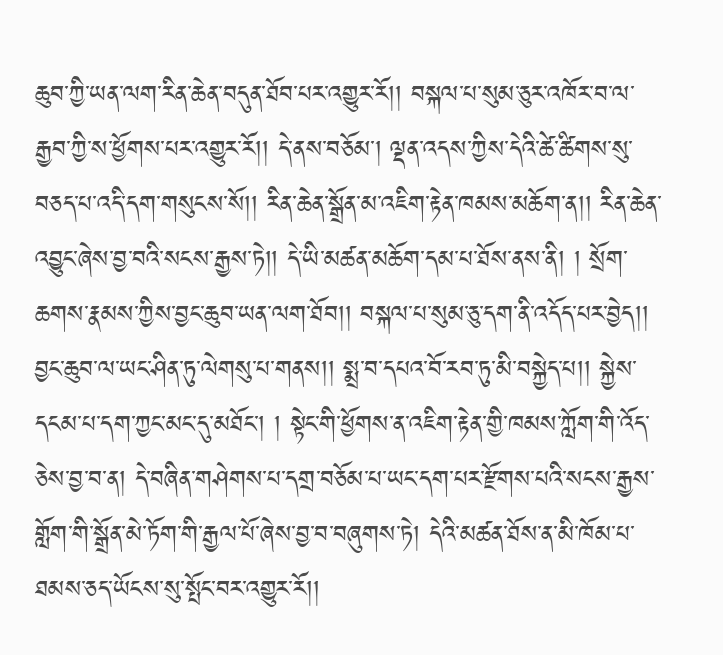ཆུབ་ཀྱི་ཡན་ལག་རིན་ཆེན་བདུན་ཐོབ་པར་འགྱུར་རོ།། བསྐལ་པ་སུམ་ཅུར་འཁོར་བ་ལ་རྒྱབ་ཀྱི་ས་ཕྱོགས་པར་འགྱུར་རོ།། དེ་ནས་བཅོམ་། ལྡན་འདས་ཀྱིས་དེའི་ཚེ་ཚིགས་སུ་བཅད་པ་འདི་དག་གསུངས་སོ།། རིན་ཆེན་སྒྲོན་མ་འཇིག་རྟེན་ཁམས་མཆོག་ན།། རིན་ཆེན་འབྱུང་ཞེས་བྱ་བའི་སངས་རྒྱས་ཏེ།། དེ་ཡི་མཚན་མཆོག་དམ་པ་ཐོས་ནས་ནི། ། སྲོག་ཆགས་རྣམས་ཀྱིས་བྱང་ཆུབ་ཡན་ལག་ཐོབ།། བསྐལ་པ་སུམ་ཅུ་དག་ནི་འདོད་པར་བྱེད།། བྱང་ཆུབ་ལ་ཡང་ཤིན་ཏུ་ལེགསུ་པ་གནས།། སྨྲ་བ་དཔའ་བོ་རབ་ཏུ་མི་བསྐྱེད་པ།། སྐྱེས་དངམ་པ་དག་ཀྱང་མང་དུ་མཐོང་། ། སྟེང་གི་ཕྱོགས་ན་འཇིག་རྟེན་གྱི་ཁམས་ཀློག་གི་འོད་ཅེས་བྱ་བ་ན། དེ་བཞིན་གཤེགས་པ་དགྲ་བཅོམ་པ་ཡང་དག་པར་རྫོགས་པའི་སངས་རྒྱས་གློག་གི་སྒྲོན་མེ་ཏོག་གི་རྒྱལ་པོ་ཞེས་བྱ་བ་བཞུགས་ཏེ། དེའི་མཚན་ཐོས་ན་མི་ཁོམ་པ་ཐམས་ཅད་ཡོངས་སུ་སྤོང་བར་འགྱུར་རོ།།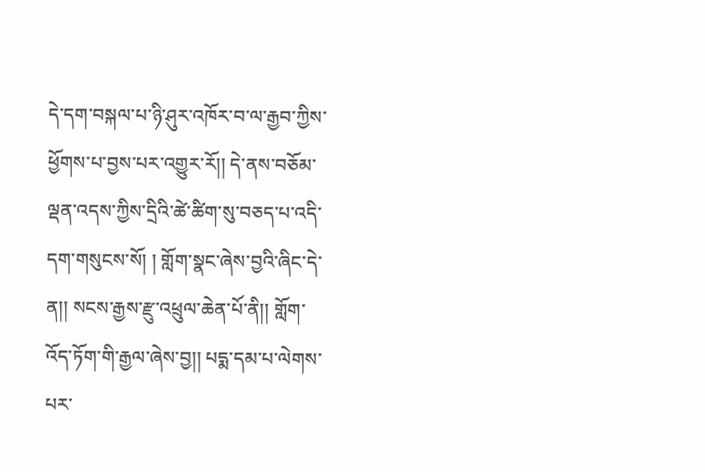དེ་དག་བསྐལ་པ་ཉི་ཤུར་འཁོར་བ་ལ་རྒྱབ་ཀྱིས་ཕྱོགས་པ་བྱས་པར་འགྱུར་རོ།། དེ་ནས་བཅོམ་ལྡན་འདས་ཀྱིས་དྲིའི་ཚེ་ཚིག་སུ་བཅད་པ་འདི་དག་གསུངས་སོ། ། གློག་སྣང་ཞེས་བྱའི་ཞིང་དེ་ན།། སངས་རྒྱས་རྫུ་འཕྲུལ་ཆེན་པོ་ནི།། གློག་འོད་ཏོག་གི་རྒྱལ་ཞེས་བྱ།། པདྨ་དམ་པ་ལེགས་པར་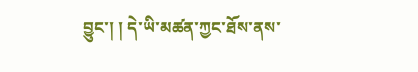བྱུང་། ། དེ་ཡི་མཚན་ཀྱང་ཐོས་ནས་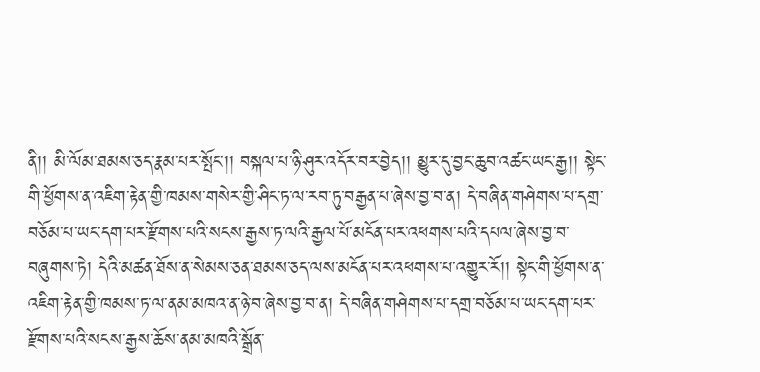ནི།། མི་ལོམ་ཐམས་ཅད་རྣམ་པར་སྤོང་།། བསྐལ་པ་ཉི་ཤུར་འདོར་བར་བྱེད།། མྱུར་དུ་བྱང་ཆུབ་འཚང་ཡང་རྒྱ།། སྟེང་གི་ཕྱོགས་ན་འཇིག་རྟེན་གྱི་ཁམས་གསེར་གྱི་ཤིང་ཏ་ལ་རབ་ཏུ་བརྒྱན་པ་ཞེས་བྱ་བ་ན། དེ་བཞིན་གཤེགས་པ་དགྲ་བཅོམ་པ་ཡང་དག་པར་རྫོགས་པའི་སངས་རྒྱས་ཏ་ལའི་རྒྱལ་པོ་མངོན་པར་འཕགས་པའི་དཔལ་ཞེས་བྱ་བ་བཞུགས་ཏེ། དེའི་མཚན་ཐོས་ན་སེམས་ཅན་ཐམས་ཅད་ལས་མངོན་པར་འཕགས་པ་འགྱུར་རོ།། སྟེང་གི་ཕྱོགས་ན་འཇིག་རྟེན་གྱི་ཁམས་ཏ་ལ་ནམ་མཁའ་ན་ཉེ་བ་ཞེས་བྱ་བ་ན། དེ་བཞིན་གཤེགས་པ་དགྲ་བཅོམ་པ་ཡང་དག་པར་རྫོགས་པའི་སངས་རྒྱས་ཆོས་ནམ་མཁའི་སྒྲོན་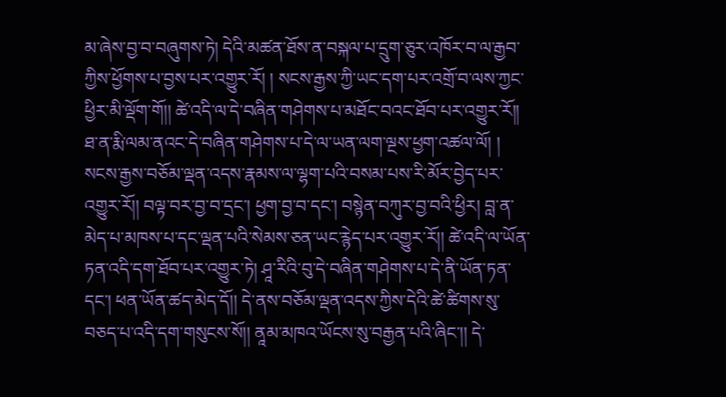མ་ཞེས་བྱ་བ་བཞུགས་ཏེ། དེའི་མཚན་ཐོས་ན་བསྐལ་པ་དྲུག་ཅུར་འཁོར་བ་ལ་རྒྱབ་ཀྱིས་ཕྱོགས་པ་བྱས་པར་འགྱུར་རོ། ། སངས་རྒྱས་ཀྱི་ཡང་དག་པར་འགྲོ་བ་ལས་ཀྱང་ཕྱིར་མི་ལྡོག་གོ།། ཚེ་འདི་ལ་དེ་བཞིན་གཤེགས་པ་མཐོང་བའང་ཐོབ་པར་འགྱུར་རོ།། ཐ་ན་རྨི་ལམ་ནའང་དེ་བཞིན་གཤེགས་པ་དེ་ལ་ཡན་ལག་ལྔས་ཕྱག་འཚལ་ལོ། ། སངས་རྒྱས་བཅོམ་ལྡན་འདས་རྣམས་ལ་ལྷག་པའི་བསམ་པས་རི་མོར་བྱེད་པར་འགྱུར་རོ།། བལྟ་བར་བྱ་བ་དྲང་། ཕྱག་བྱ་བ་དང་། བསྙེན་བཀུར་བྱ་བའི་ཕྱིར། བླ་ན་མེད་པ་མཁས་པ་དང་ལྡན་པའི་སེམས་ཅན་ཡང་རྙེད་པར་འགྱུར་རོ།། ཚེ་འདི་ལ་ཡོན་ཏན་འདི་དག་ཐོབ་པར་འགྱུར་ཏེ། ཤཱ་རིའི་བུ་དེ་བཞིན་གཤེགས་པ་དེ་ནི་ཡོན་ཏན་དང་། ཕན་ཡོན་ཚད་མེད་དོ།། དེ་ནས་བཅོམ་ལྡན་འདས་ཀྱིས་དེའི་ཚེ་ཚིགས་སུ་བཅད་པ་འདི་དག་གསུངས་སོ།། ནཱམ་མཁའ་ཡོངས་སུ་བརྒྱན་པའི་ཞིང་།། དེ་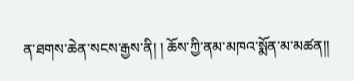ན་ཐགས་ཆེན་སངས་རྒྱས་ནི། ། ཆོས་ཀྱི་ནམ་མཁའ་སྨོན་མ་མཚན།།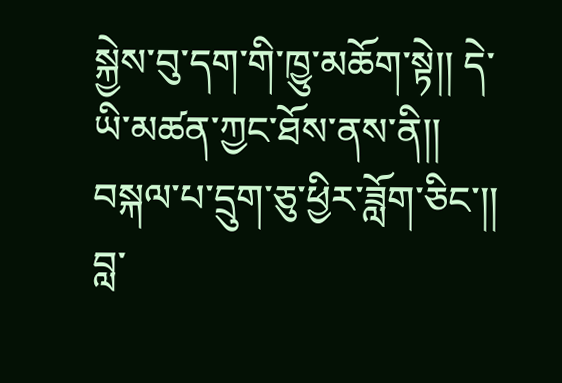སྐྱེས་བུ་དག་གི་ཁྱུ་མཆོག་སྟེ།། དེ་ཡི་མཚན་ཀྱང་ཐོས་ནས་ནི།། བསྐལ་པ་དྲུག་ཅུ་ཕྱིར་ཟློག་ཅིང་།། བླ་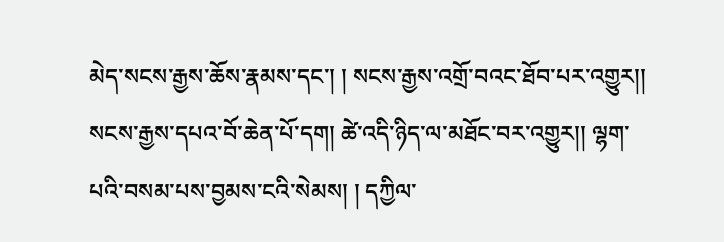མེད་སངས་རྒྱས་ཆོས་རྣམས་དང་། ། སངས་རྒྱས་འགྲོ་བའང་ཐོབ་པར་འགྱུར།། སངས་རྒྱས་དཔའ་བོ་ཆེན་པོ་དག། ཚེ་འདི་ཉིད་ལ་མཐོང་བར་འགྱུར།། ལྷག་པའི་བསམ་པས་བྱམས་ངའི་སེམས། ། དཀྱིལ་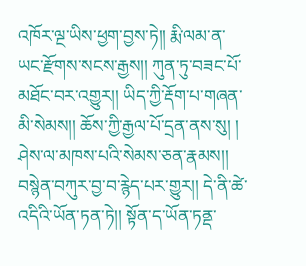འཁོར་ལྔ་ཡིས་ཕྱག་བྱས་ཏེ།། རྨི་ལམ་ན་ཡང་རྫོགས་སངས་རྒྱས།། ཀུན་ཏུ་བཟང་པོ་མཐོང་བར་འགྱུར།། ཡིད་ཀྱི་རྡོག་པ་གཞན་མི་སེམས།། ཆོས་ཀྱི་རྒྱལ་པོ་དྲན་ནས་སུ། ། ཤེས་ལ་མཁས་པའི་སེམས་ཅན་རྣམས།། བསྙེན་བཀུར་བྱ་བ་རྙེད་པར་གྱུར།། དེ་ནི་ཚེ་འདིའི་ཡོན་ཏན་ཏེ།། སྟོན་ད་ཡོན་ཏནྡ་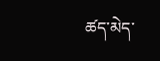ཚད་མེད་